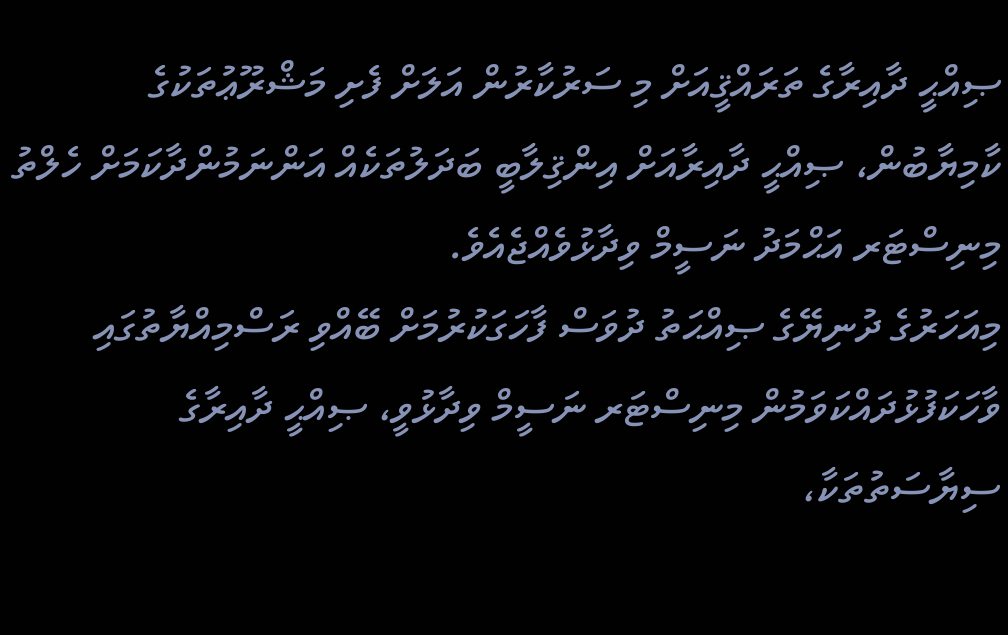ޞިއްޙީ ދާއިރާގެ ތަރައްޤީއަށް މި ސަރުކާރުން އަލަށް ފެށި މަޝްރޫޢުތަކުގެ ކާމިޔާބުން، ޞިއްޙީ ދާއިރާއަށް އިންޤިލާބީ ބަދަލުތަކެއް އަންނަމުންދާކަމަށް ހެލްތު މިނިސްޓަރ އަޙްމަދު ނަސީމް ވިދާޅުވެއްޖެއެވެ.
މިއަހަރުގެ ދުނިޔޭގެ ޞިއްޙަތު ދުވަސް ފާހަގަކުރުމަށް ބޭއްވި ރަސްމިއްޔާތުގައި ވާހަކަފުޅުދައްކަވަމުން މިނިސްޓަރ ނަސީމް ވިދާޅުވީ، ޞިއްޙީ ދާއިރާގެ ސިޔާސަތުތަކާ،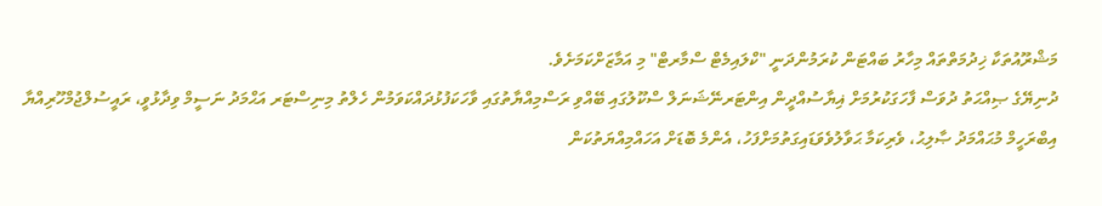މަޝްރޫއުތަކާ ޚިދުމަތްތައް މިހާރު ބައްޓަން ކުރަމުންދަނީ "ކްލައިމެޓް ސްމާރޓް" މި އަމާޒަށްކަމަށެވެ.
ދުނިޔޭގެ ޞިއްޙަތު ދުވަސް ފާހަގަކުރުމަށް ޣިޔާސުއްދީން އިންޓަރނޭޝަނަލް ސްކޫލުގައި ބޭއްވި ރަސްމިއްޔާތުގައި ވާހަކަފުޅުދައްކަވަމުން ހެލްތު މިނިސްޓަރ އަޙްމަދު ނަސީމް ވިދާޅުވީ، ރައީސުލްޖުމްހޫރިއްޔާ އިބްރަހީމް މުޙައްމަދު ޞާލިޙު، ވެރިކަމާ ޙަވާލުވެވަޑައިގަތުމަށްފަހު، އެންމެ ބޮޑަށް އަހައްމިއްޔަތުކަން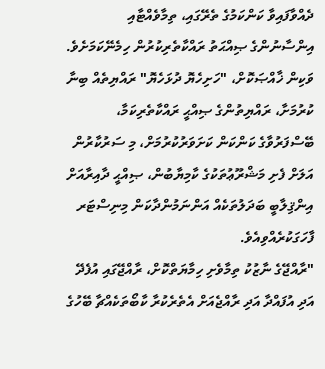ދެއްވާފައިވާ ކަންކަމުގެ ތެރޭގައި، ތިމާވެއްޓާއި އިންސާނުންގެ ޞިއްޙަތު ރައްކާތެރިކުރުން ހިމެނޭކަމަށެވެ.
ވަކިން ޚާއްޞަކޮށް، "ހަށިހެޔޮ ދުޅަހެޔޮ" ރައްޔިތެއް ބިނާ ކުރުމަށާ، ރައްޔިތުންގެ ޞިއްޙީ ރައްކާތެރިކަމާ، ބޭސްފަރުވާގެ ކަންކަން ކަށަވަރުކުރުމަށް، މި ސަރުކާރުން އަލަށް ފެށި މަޝްރޫޢުތަކުގެ ކާމިޔާބުން، ޞިއްޙީ ދާއިރާއަށް އިންޤިލާބީ ބަދަލުތަކެއް އަންނަމުންދާކަން މިނިސްޓަރ ފާހަގަކުރެއްވިއެވެ.
"ރާއްޖޭގެ ނާޒުކު ތިމާވެށި ހިމާޔަތްކޮށް، ރާއްޖޭގައި އުފެދޭ އަދި އުފައްދާ އަދި ރާއްޖެއަށް އެތެރެކުރާ ކާބޯތަކެއްޗާ ބޭހުގެ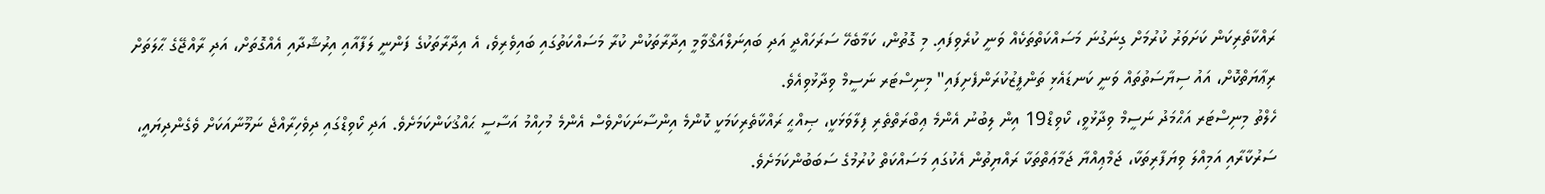ރައްކާތެރިކަން ކަށަވަރު ކުރުމަށް ގިނަގުނަ މަސައްކަތްތަކެއް ވަނީ ކުރެވިފައި. މި ގޮތުން، ކަމާބެހޭ ސަރަހައްދީ އަދި ބައިނަލްއަޤްވާމީ އިދާރާތަކުން ކުރާ މަސައްކަތުގައި ބައިވެރިވެ، އެ އިދާރާތަކުގެ ފަންނީ ލަފާއާއި އިރުޝާދާއި އެއްގޮތަށް، އަދި ރާއްޖޭގެ ޙާލަތަށް ރިޢާޔަތްކޮށް، އައު ސިޔާސަތުތައް ވަނީ ކަނޑައެޅި ތަންފީޒުކުރަންފެށިފައި" މިނިސްޓަރ ނަސީމް ވިދާޅުވިއެވެ.
ހެލްތު މިނިސްޓަރ އަޙްމަދު ނަސީމް ވިދާޅުވީ، ކޯވިޑް19 އިން ލިބުނު އެންމެ ޢިބްރަތްތެރި ފިލާވަޅަކީ، ޞިއްޙީ ރައްކާތެރިކަމަކީ ކޮންމެ އިންސާނަކަށްވެސް އެންމެ މުހިއްމު އަސާސީ ޙައްޤުކަންކަމަށެވެ. އަދި ކޯވިޑްގައި ދިވެހިރާއްޖެ ނަމޫނާއަކަށް ވެގެންދިޔައީ، ސަރުކާރާއި އަމިއްލަ ވިޔަފާރިތަކާ، ޖަމްޢިއްޔާ ޖަމާޢަތްތަކާ ރައްޔިތުން އެކުގައި މަސައްކަތް ކުރުމުގެ ސަބަބުންކަމަށެވެ.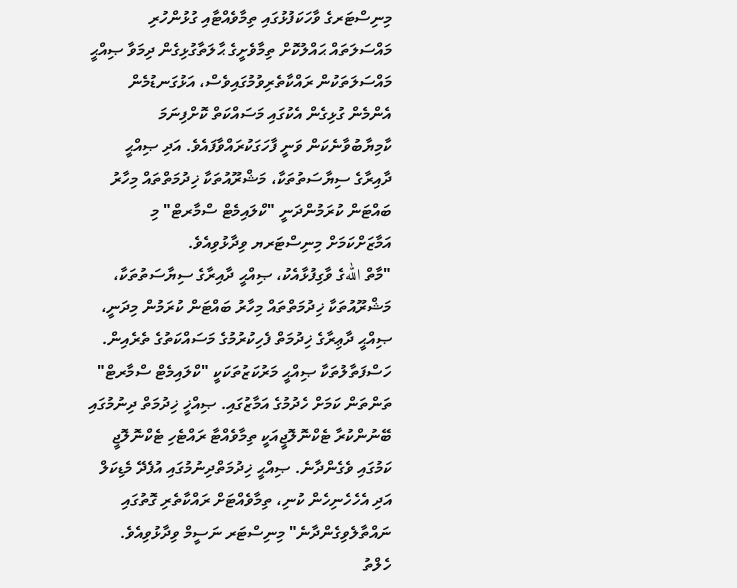މިނިސްޓަރގެ ވާހަކަފުޅުގައި ތިމާވެއްޓާއި ގުޅުންހުރި މައްސަލަތައް ޙައްލުކޮށް ތިމާވެށީގެ ޙާލަތާގުޅިގެން ދިމަވާ ޞިއްޙީ މައްސަލަތަކުން ރައްކާތެރިވުމުގައިވެސް، އަޅުގަނޑުމެން އެންމެން ގުޅިގެން އެކުގައި މަސައްކަތް ކޮށްފިނަމަ ކާމިޔާބުވާނެކަން ވަނީ ފާހަގަކުރައްވާފައެވެ. އަދި ޞިއްޙީ ދާއިރާގެ ސިޔާސަތުތަކާ، މަޝްރޫއުތަކާ ޚިދުމަތްތައް މިހާރު ބައްޓަން ކުރަމުންދަނީ "ކްލައިމެޓް ސްމާރޓް" މި އަމާޒަށްކަމަށް މިނިސްޓަރޔ ވިދާޅުވިއެވެ.
"މާތް اللهގެ ވާގިފުޅާއެކު، ޞިއްޙީ ދާއިރާގެ ސިޔާސަތުތަކާ، މަޝްރޫއުތަކާ ޚިދުމަތްތައް މިހާރު ބައްޓަން ކުރަމުން މިދަނީ، ޞިއްޙީ ދާޢިރާގެ ޚިދުމަތް ފެހިކުރުމުގެ މަސައްކަތުގެ ތެރެއިން. ހަސްފަތާލުތަކާ ޞިއްޙީ މަރުކަޒުތަކަކީ "ކްލައިމެޓް ސްމާރޓް" ތަންތަން ކަމަށް ހެދުމުގެ އަމާޒުގައި. ޞިއްޚީ ޚިދުމަތް ދިނުމުގައި ބޭނުންކުރާ ޓެކްނޮލޮޖީއަކީ ތިމާވެއްޓާ ރައްޓެހި ޓެކްނޮލޮޖީ ކަމުގައި ވެގެންދާނެ. ޞިއްޙީ ޚިދުމަތްދިނުމުގައި އުފެދޭ މެޑިކަލް އަދި އެހެހެނިހެން ކުނި، ތިމާވެއްޓަށް ރައްކާތެރި ގޮތުގައި ނައްތާލެވިގެންދާނެ" މިނިސްޓަރ ނަސީމް ވިދާޅުވިއެވެ.
ހެލްތު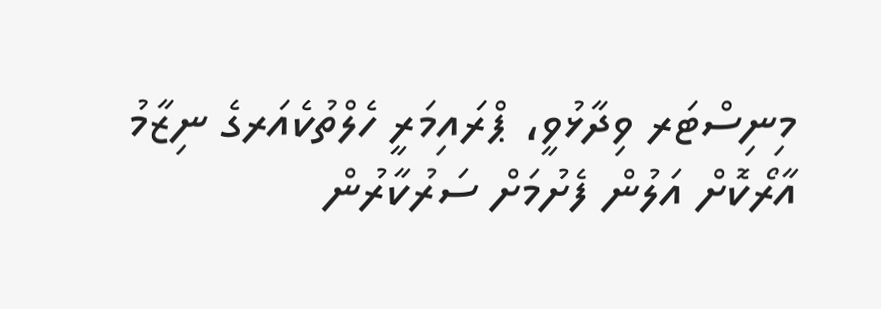މިނިސްޓަރ ވިދާޅުވީ، ޕްރައިމަރީ ހެލްތުކެއަރގެ ނިޒާމު އާރޯކޮށް އަލުން ފެށުމަށް ސަރުކާރުން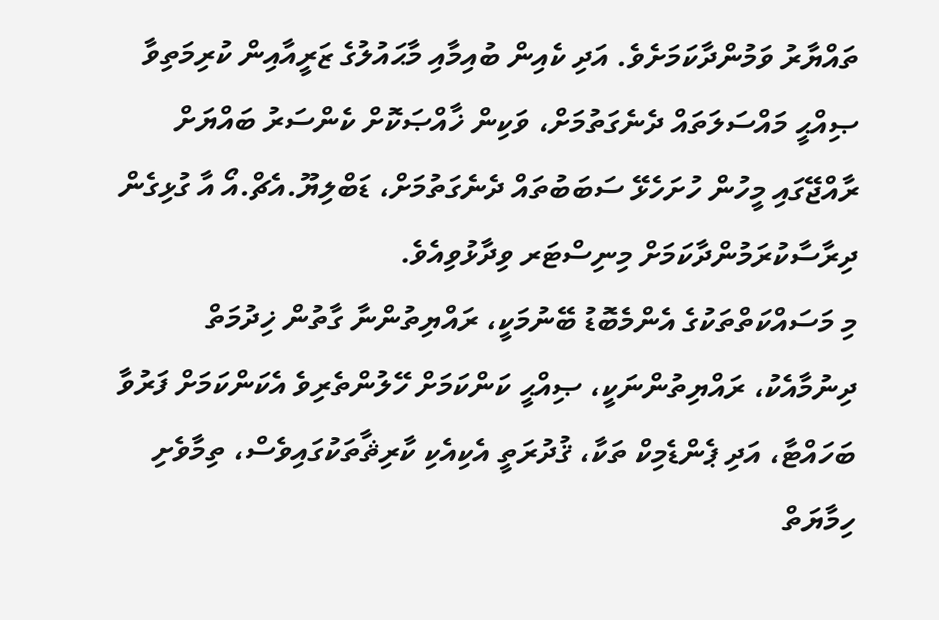ތައްޔާރު ވަމުންދާކަމަށެވެ. އަދި ކެއިން ބުއިމާއި މާޙައުލުގެ ޒަރީއާއިން ކުރިމަތިވާ ޞިއްޙީ މައްސަލަތައް ދެނެގަތުމަށް، ވަކިން ޚާއްޞަކޮށް ކެންސަރު ބައްޔަށް ރާއްޖޭގައި މީހުން ހުށަހެޅޭ ސަބަބުތައް ދެނެގަތުމަށް، ޑަބްލިޔޫ.އެޗް.އޯ އާ ގުޅިގެން ދިރާސާކުރަމުންދާކަމަށް މިނިސްޓަރ ވިދާޅުވިއެވެ.
މި މަސައްކަތްތަކުގެ އެންމެބޮޑު ބޭނުމަކީ، ރައްޔިތުންނާ ގާތުން ޚިދުމަތް ދިނުމާއެކު، ރައްޔިތުންނަކީ، ޞިއްޙީ ކަންކަމަށް ހޭލުންތެރިވެ އެކަންކަމަށް ފަރުވާ ބަހައްޓާ، އަދި ޕެންޑެމިކް ތަކާ، ޤުދުރަތީ އެކިއެކި ކާރިޘާތަކުގައިވެސް، ތިމާވެށި ހިމާޔަތް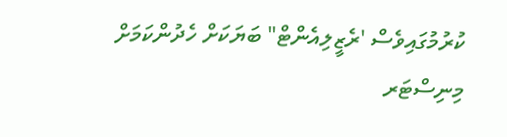ކުރުމުގައިވެސް 'ރެޒީލިއެންޓް" ބަޔަކަށް ހެދުންކަމަށް މިނިސްޓަރ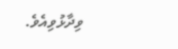ވިދާޅުވިއެވެ.